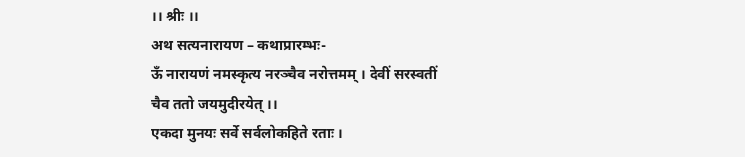।। श्रीः ।।
अथ सत्यनारायण – कथाप्रारम्भः-
ऊँ नारायणं नमस्कृत्य नरञ्चैव नरोत्तमम् । देवीं सरस्वतीं चैव ततो जयमुदीरयेत् ।।
एकदा मुनयः सर्वे सर्वलोकहिते रताः ।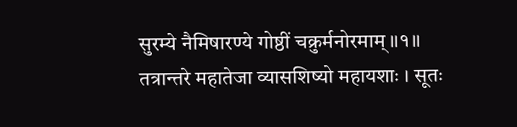सुरम्ये नैमिषारण्ये गोष्ठीं चक्रुर्मनोरमाम्।।१।।
तत्रान्तरे महातेजा व्यासशिष्यो महायशाः । सूतः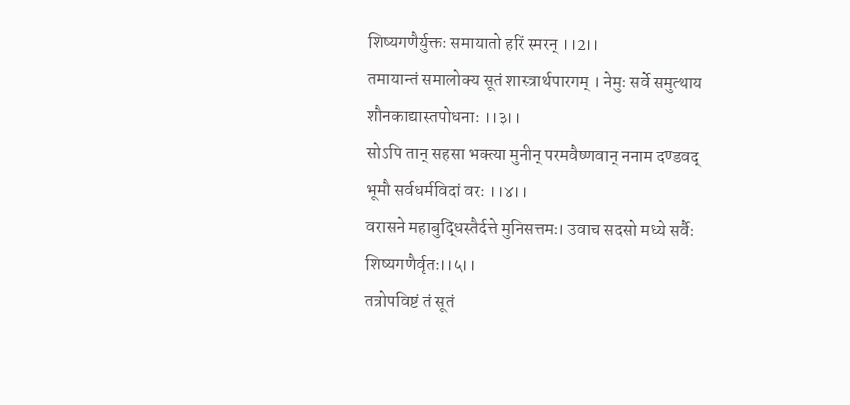शिष्यगणैर्युक्तः समायातो हरिं स्मरन् ।।2।।
तमायान्तं समालोक्य सूतं शास्त्रार्थपारगम् । नेमुः सर्वे समुत्थाय शौनकाद्यास्तपोधनाः ।।३।।
सोऽपि तान् सहसा भक्त्या मुनीन् परमवैष्णवान् ननाम दण्डवद् भूमौ सर्वधर्मविदां वरः ।।४।।
वरासने महाबुद्धिस्तैर्दत्ते मुनिसत्तमः। उवाच सदसो मध्ये सर्वैः शिष्यगणैर्वृतः।।५।।
तत्रोपविष्टं तं सूतं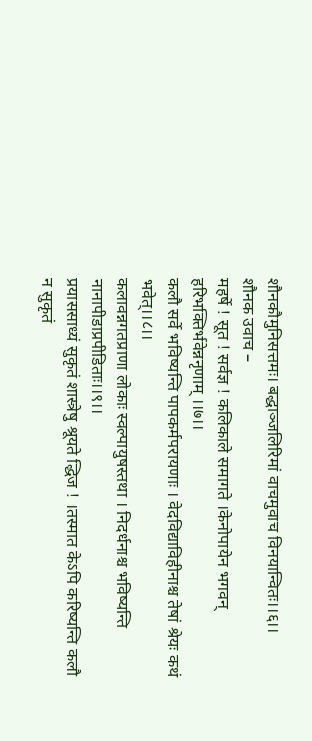शौनकौमुनिसत्तमः। बद्धाञ्जलिरिमां वाचमुवाच विनयान्वितः।।६।।
शौनक उवाच –
महर्षे ! सूत ! सर्वज्ञ ! कलिकाले समागते ।केनोपायेन भगवन् हरिभक्तिर्भवेन्ननृणाम् ।।७।।
कलौ सर्वे भविष्यन्ति पापकर्मपरायणाः । वेदविद्याविहीनाश्च तेषां श्रेयः कथं भवेत्।।८।।
कलावन्नगतप्राणा लोकाः स्वल्पायुषस्तथा । निदर्धनाश्च भविष्यन्ति नानापीडाप्रपीडिताः।।९।।
प्रयाससाध्यं सुकृतं शास्त्रेषु श्रूयते द्धिज ! ।तस्मात केऽपि करिष्यन्ति कलौ न सुकृतं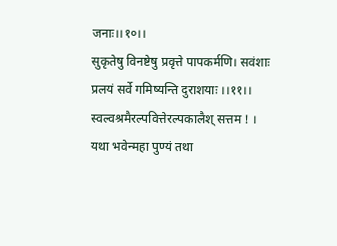जनाः।।१०।।
सुकृतेषु विनष्टेषु प्रवृत्ते पापकर्मणि। सवंशाः प्रलयं सर्वे गमिष्यन्ति दुराशयाः ।।११।।
स्वल्वश्रमैरल्पवित्तेरल्पकालैश् सत्तम ! । यथा भवेन्महा पुण्यं तथा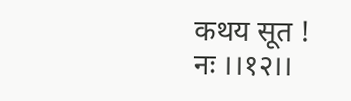कथय सूत ! नः ।।१२।।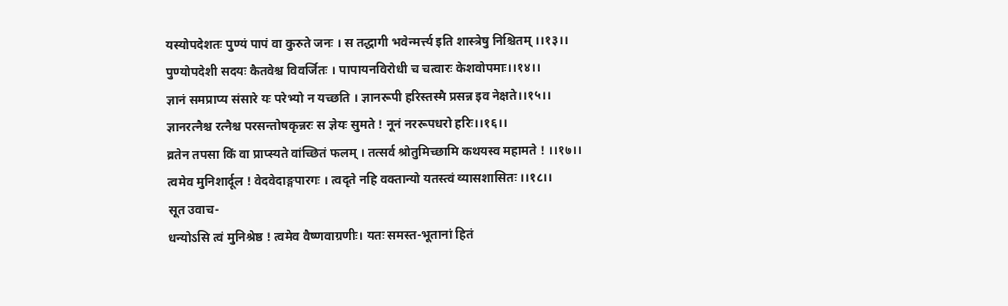यस्योपदेशतः पुण्यं पापं वा कुरुते जनः । स तद्धागी भवेन्मर्त्त्य इति शास्त्रेषु निश्चितम् ।।१३।।
पुण्योपदेशी सदयः कैतवेश्च विवर्जितः । पापायनविरोधी च चत्वारः केशवोपमाः।।१४।।
ज्ञानं समप्राप्य संसारे यः परेभ्यो न यच्छति । ज्ञानरूपी हरिस्तस्मै प्रसन्न इव नेक्षते।।१५।।
ज्ञानरत्नैश्च रत्नैश्च परसन्तोषकृन्नरः स ज्ञेयः सुमते ! नूनं नररूपधरो हरिः।।१६।।
व्रतेन तपसा किं वा प्राप्स्यते वांच्छितं फलम् । तत्सर्व श्रोतुमिच्छामि कथयस्व महामते ! ।।१७।।
त्वमेव मुनिशार्दूल ! वेदवेदाङ्गपारगः । त्वदृते नहि वक्तान्यो यतस्त्वं व्यासशासितः ।।१८।।
सूत उवाच-
धन्योऽसि त्वं मुनिश्रेष्ठ ! त्वमेव वैष्णवाग्रणीः। यतः समस्त-भूतानां हितं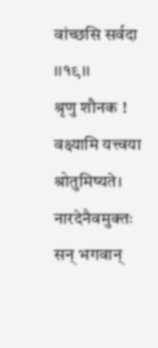वांच्छसि सर्वदा ।।१९।।
श्रृणु शौनक ! वक्ष्यामि यत्त्वया श्रोतुमिष्यते। नारदेनैवमुक्तः सन् भगवान्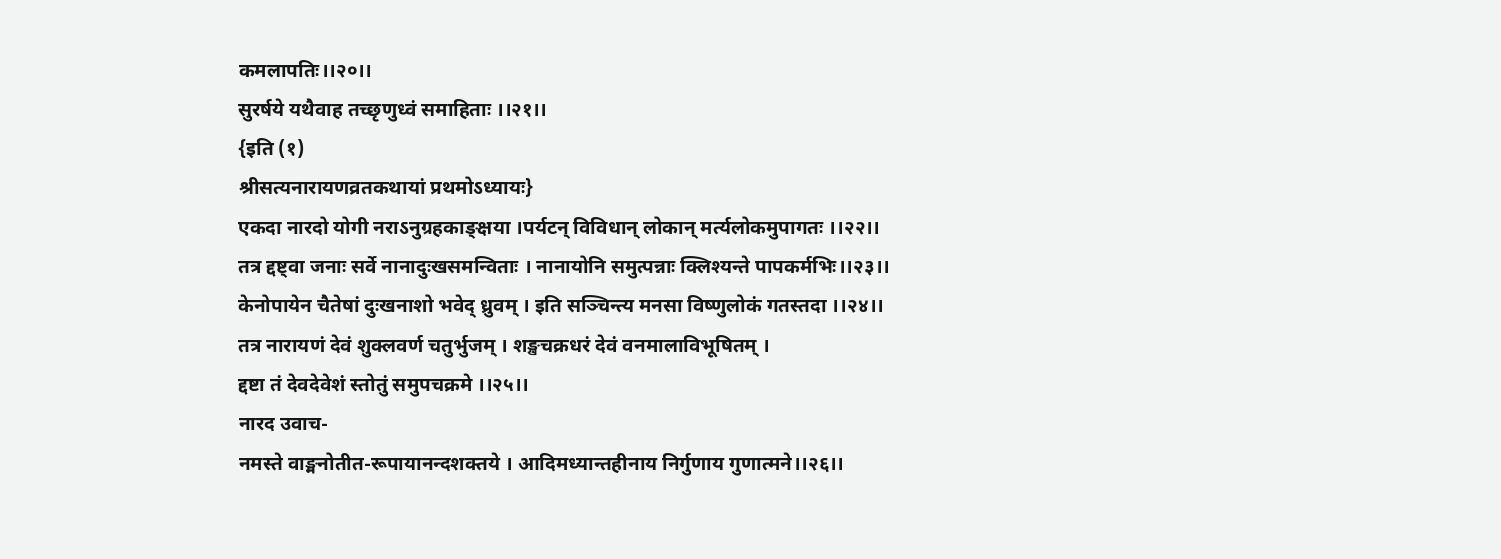कमलापतिः।।२०।।
सुरर्षये यथैवाह तच्छृणुध्वं समाहिताः ।।२१।।
{इति (१)
श्रीसत्यनारायणव्रतकथायां प्रथमोऽध्यायः}
एकदा नारदो योगी नराऽनुग्रहकाङ्क्षया ।पर्यटन् विविधान् लोकान् मर्त्यलोकमुपागतः ।।२२।।
तत्र द्दष्ट्वा जनाः सर्वे नानादुःखसमन्विताः । नानायोनि समुत्पन्नाः क्लिश्यन्ते पापकर्मभिः।।२३।।
केनोपायेन चैतेषां दुःखनाशो भवेद् ध्रुवम् । इति सञ्चिन्त्य मनसा विष्णुलोकं गतस्तदा ।।२४।।
तत्र नारायणं देवं शुक्लवर्ण चतुर्भुजम् । शङ्खचक्रधरं देवं वनमालाविभूषितम् ।
द्दष्टा तं देवदेवेशं स्तोतुं समुपचक्रमे ।।२५।।
नारद उवाच-
नमस्ते वाङ्मनोतीत-रूपायानन्दशक्तये । आदिमध्यान्तहीनाय निर्गुणाय गुणात्मने।।२६।।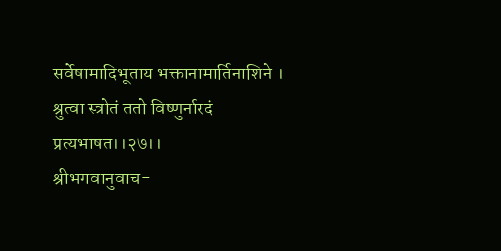सर्वेषामादिभूताय भक्तानामार्तिनाशिने । श्रुत्वा स्त्रोतं ततो विष्णुर्नारदं प्रत्यभाषत।।२७।।
श्रीभगवानुवाच-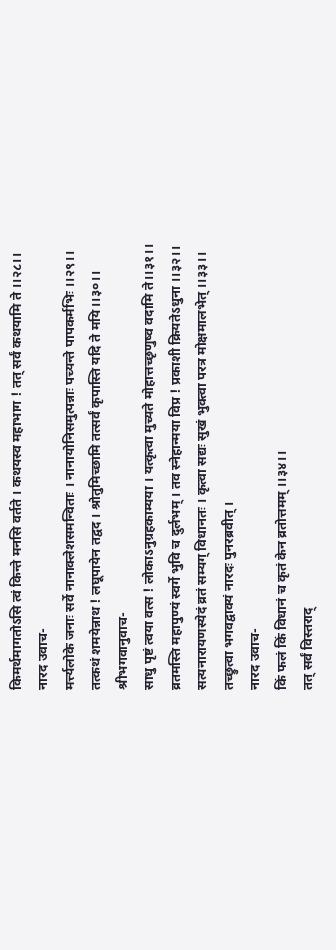किमर्थमागतोऽसि त्वं किन्ते मनसि वर्तते । कथयस्व महाभाग ! तत् सर्वं कथयामि ते ।।२८।।
नारद उवाच-
मर्त्त्यलोके जनाः सर्वे नानाक्लेशसमन्विताः । नानायोनिसमुत्पन्नाः पच्यन्ते पापकर्मभिः ।।२९।।
तत्कथं शमयेन्नाथ ! लघूपायेन तद्वद । श्रोतुमिच्छामि तत्सर्वं कृपास्ति यदि ते मयि।।३०।।
श्रीभगवानुवाच-
साधु पृष्टं त्वया वत्स ! लोकाऽनुग्रहकाम्यया । यत्कृत्वा मुच्यते मोहात्तच्छृणुष्व वदामि ते।।३१।।
व्रतमस्ति महापुण्यं स्वर्गे भुवि च दुर्लभम् । तव स्नेहान्मया विप्र ! प्रकाशी क्रियतेऽधुना ।।३२।।
सत्यनारायणस्येदं व्रतं सम्यग् विधानतः । कृत्वा सद्यः सुखं भुक्त्वा परत्र मोक्षमालभेत् ।।३३।।
तच्छ्रुत्वा भगवद्वाक्यं नारदः पुनरब्रवीत् ।
नारद उवाच-
किं फलं किं विधानं च कृतं केन व्रतोत्तमम् ।।३४।।
तत् सर्वं विस्तराद्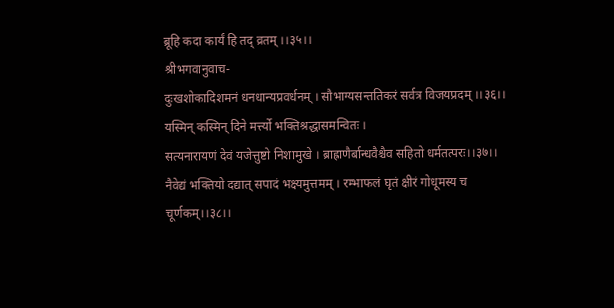ब्रूहि कदा कार्यं हि तद् व्रतम् ।।३५।।
श्रीभगवानुवाच-
दुःखशोकादिशमनं धनधान्यप्रवर्धनम् । सौभाग्यसन्ततिकरं सर्वत्र विजयप्रदम् ।।३६।।
यस्मिन् कस्मिन् दिने मर्त्त्यो भक्तिश्रद्धासमन्वितः ।
सत्यनारायणं देवं यजेत्तुष्टो निशामुखे । ब्राह्राणैर्बान्धवैश्चैव सहितो धर्मतत्परः।।३७।।
नैवेद्यं भक्तियो दद्यात् सपादं भक्ष्यमुत्तमम् । रम्भाफलं घृतं क्षीरं गोधूमस्य च चूर्णकम्।।३८।।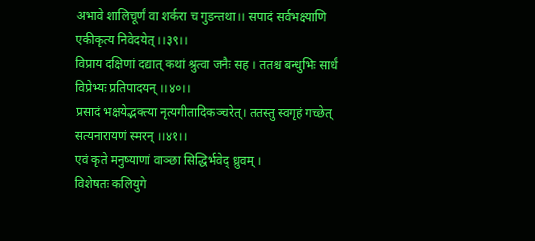अभावे शालिचूर्णं वा शर्करा च गुडन्तथा।। सपादं सर्वभक्ष्याणि एकीकृत्य निवेदयेत् ।।३९।।
विप्राय दक्षिणां दद्यात् कथां श्रुत्वा जनैः सह । ततश्च बन्धुभिः सार्धं विप्रेभ्यः प्रतिपादयन् ।।४०।।
प्रसादं भक्षयेद्भक्त्या नृत्यगीतादिकञ्चरेत्। ततस्तु स्वगृहं गच्छेत् सत्यनारायणं स्मरन् ।।४१।।
एवं कृते मनुष्याणां वाञ्छा सिद्धिर्भवेद् ध्रुवम् ।
विशेषतः कलियुगे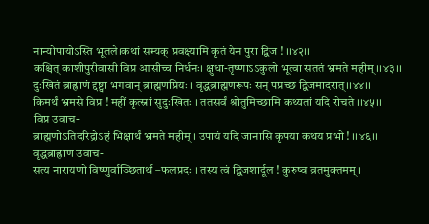नान्योपायोऽस्ति भूतले।कथां सम्यक् प्रवक्ष्यामि कृतं येन पुरा द्विज ! ।।४२।।
कश्चित् काशीपुरीवासी विप्र आसीच्च निर्धनः। क्षुधा-तृष्णाऽऽकुलो भूत्वा सततं भ्रमते महीम् ।।४३।।
दुःखितं ब्राह्राणं द्दष्ट्वा भगवान् ब्राह्मणप्रियः । वृद्धब्राह्मणरूपः सन् पप्रच्छ द्विजमादरात्।।४४।।
किमर्थं भ्रमसे विप्र ! महीं कृत्स्नां सुदुःखितः । ततसर्वं श्रोतुमिच्छामि कथ्यतां यदि रोचते ।।४५।।
विप्र उवाच-
ब्राह्मणोऽतिदरिद्रोऽहं भिक्षार्थं भ्रमते महीम् । उपायं यदि जानासि कृपया कथय प्रभो ! ।।४६।।
वृद्धब्राह्राण उवाच-
सत्य नारायणो विष्णुर्वाञ्छितार्थ –फलप्रदः । तस्य त्वं द्विजशार्दूल ! कुरुष्व व्रतमुक्तमम् ।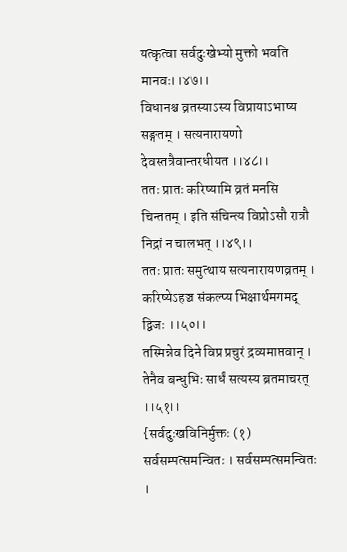यत्कृत्वा सर्वदुःखेभ्यो मुक्तो भवति मानवः।।४७।।
विधानश्च व्रतस्याऽस्य विप्रायाऽभाष्य सङ्गतम् । सत्यनारायणो देवस्तत्रैवान्तरधीयत ।।४८।।
ततः प्रातः करिष्यामि व्रतं मनसि चिन्ततम् । इति संचिन्त्य विप्रोऽसौ रात्रौ निद्रां न चालभत् ।।४९।।
ततः प्रातः समुत्थाय सत्यनारायणव्रतम् । करिष्येऽहञ्च संकल्प्य भिक्षार्थमगमद् द्विजः ।।५०।।
तस्मिन्नेव दिने विप्र प्रचुरं द्रव्यमाप्तवान् । तेनैव बन्धुभिः सार्धं सत्यस्य ब्रतमाचरत् ।।५१।।
{सर्वदुःखविनिर्मुक्तः (१) सर्वसम्पत्समन्वितः । सर्वसम्पत्समन्वितः ।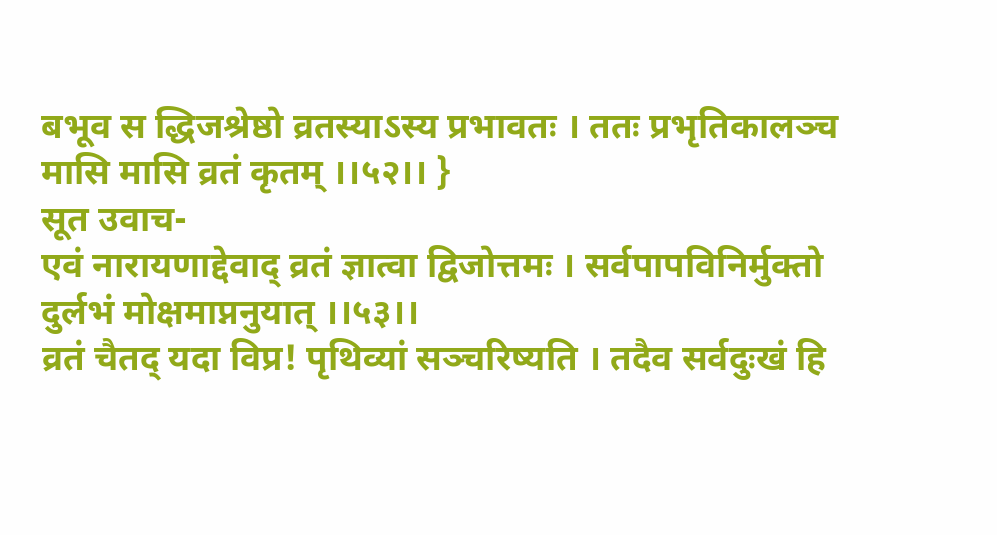बभूव स द्धिजश्रेष्ठो व्रतस्याऽस्य प्रभावतः । ततः प्रभृतिकालञ्च मासि मासि व्रतं कृतम् ।।५२।। }
सूत उवाच-
एवं नारायणाद्देवाद् व्रतं ज्ञात्वा द्विजोत्तमः । सर्वपापविनिर्मुक्तो दुर्लभं मोक्षमाप्ननुयात् ।।५३।।
व्रतं चैतद् यदा विप्र! पृथिव्यां सञ्चरिष्यति । तदैव सर्वदुःखं हि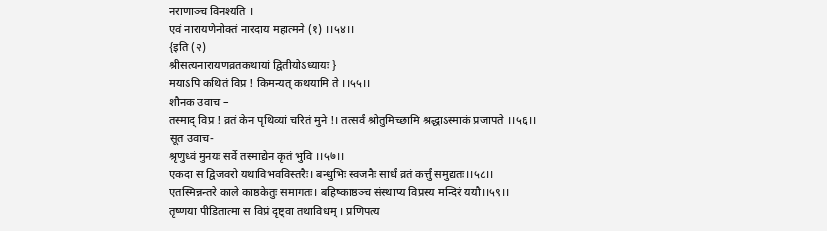नराणाञ्च विनश्यति ।
एवं नारायणेनोक्तं नारदाय महात्मने (१) ।।५४।।
{इति (२)
श्रीसत्यनारायणव्रतकथायां द्वितीयोऽध्यायः }
मयाऽपि कथितं विप्र ! किमन्यत् कथयामि ते ।।५५।।
शौनक उवाच –
तस्माद् विप्र ! व्रतं केन पृथिव्यां चरितं मुने !। तत्सर्वं श्रोतुमिच्छामि श्रद्धाऽस्माकं प्रजापते ।।५६।।
सूत उवाच-
श्रृणुध्वं मुनयः सर्वे तस्माद्येन कृतं भुवि ।।५७।।
एकदा स द्विजवरो यथाविभवविस्तरैः। बन्धुभिः स्वजनैः सार्धं व्रतं कर्त्तुं समुद्यतः।।५८।।
एतस्मिन्नन्तरे काले काष्ठकेतुः समागतः। बहिष्काष्ठञ्च संस्थाप्य विप्रस्य मन्दिरं ययौ।।५९।।
तृष्णया पीडितात्मा स विप्रं दृष्ट्वा तथाविधम् । प्रणिपत्य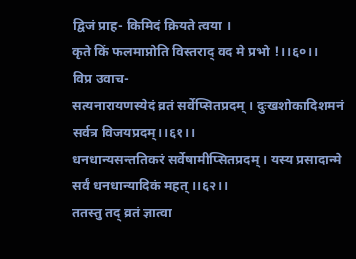द्विजं प्राह- किमिदं क्रियते त्वया ।
कृते किं फलमाप्नोति विस्तराद् वद मे प्रभो !।।६०।।
विप्र उवाच-
सत्यनारायणस्येदं व्रतं सर्वेप्सितप्रदम् । दुःखशोकादिशमनं सर्वत्र विजयप्रदम्।।६१।।
धनधान्यसन्ततिकरं सर्वेषामीप्सितप्रदम् । यस्य प्रसादान्मे सर्वं धनधान्यादिकं महत् ।।६२।।
ततस्तु तद् व्रतं ज्ञात्वा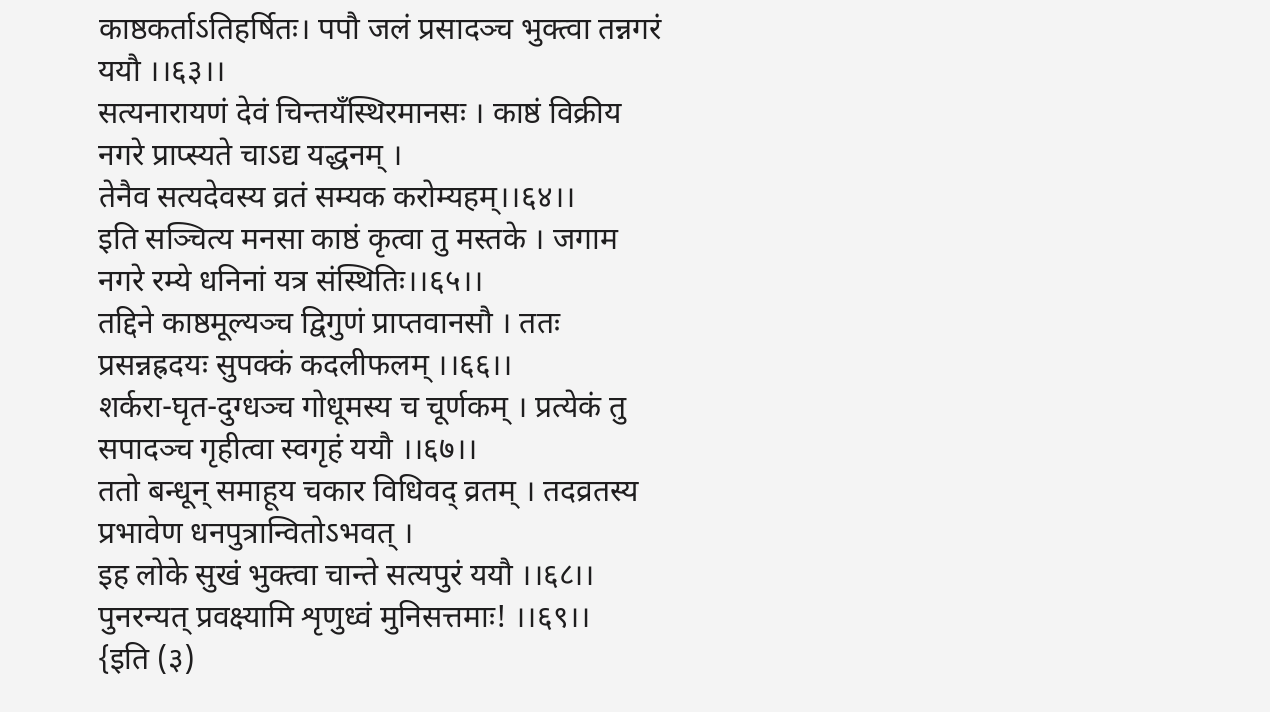काष्ठकर्ताऽतिहर्षितः। पपौ जलं प्रसादञ्च भुक्त्वा तन्नगरं ययौ ।।६३।।
सत्यनारायणं देवं चिन्तयँस्थिरमानसः । काष्ठं विक्रीय नगरे प्राप्स्यते चाऽद्य यद्धनम् ।
तेनैव सत्यदेवस्य व्रतं सम्यक करोम्यहम्।।६४।।
इति सञ्चित्य मनसा काष्ठं कृत्वा तु मस्तके । जगाम नगरे रम्ये धनिनां यत्र संस्थितिः।।६५।।
तद्दिने काष्ठमूल्यञ्च द्विगुणं प्राप्तवानसौ । ततः प्रसन्नह्रदयः सुपक्कं कदलीफलम् ।।६६।।
शर्करा-घृत-दुग्धञ्च गोधूमस्य च चूर्णकम् । प्रत्येकं तु सपादञ्च गृहीत्वा स्वगृहं ययौ ।।६७।।
ततो बन्धून् समाहूय चकार विधिवद् व्रतम् । तदव्रतस्य प्रभावेण धनपुत्रान्वितोऽभवत् ।
इह लोके सुखं भुक्त्वा चान्ते सत्यपुरं ययौ ।।६८।।
पुनरन्यत् प्रवक्ष्यामि शृणुध्वं मुनिसत्तमाः! ।।६९।।
{इति (३)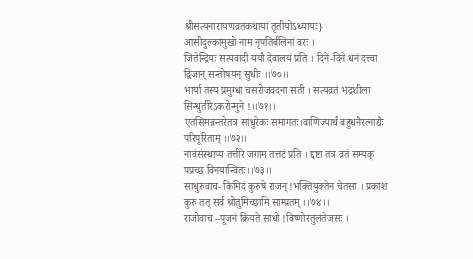श्रीसत्यनारायणव्रतकथायां तृतीयोऽध्यायः}
आसीदुल्कामुखो नाम नृपतिर्बलिनां वरः ।
जितेन्द्रियः सत्यवादी ययौ देवालयं प्रति । दिने-दिने धनं दत्त्वा द्विजान् सन्तोषयन् सुधीः ।।७०।।
भार्या तस्य प्रमुग्धा चसरोजवदना सती । सत्यव्रतं भद्रशीला सिन्धुतीरेऽकरोन्मुने !।।७१।।
एतसिमन्नन्तरेतत्र साधुरेकः समागतः।वाणिज्यार्थं बहुधनैरत्नाद्यैः परिपूरिताम् ।।७२।।
नावंसंस्थाप्य तत्तीरे जगाम तत्तटं प्रति । द्दष्टा तत्र व्रतं सम्यक् पप्रच्छ विनयान्वितः।।७३।।
साधुरुवाच- किमिदं कुरुषे राजन् !भक्तियुक्तेन चेतसा । प्रकाशं कुरु तत् सर्व श्रोतुमिच्छामि साम्प्रतम् ।।७४।।
राजोवाच –पूजनं क्रियते साधो !विष्णोरतुलतेजसः ।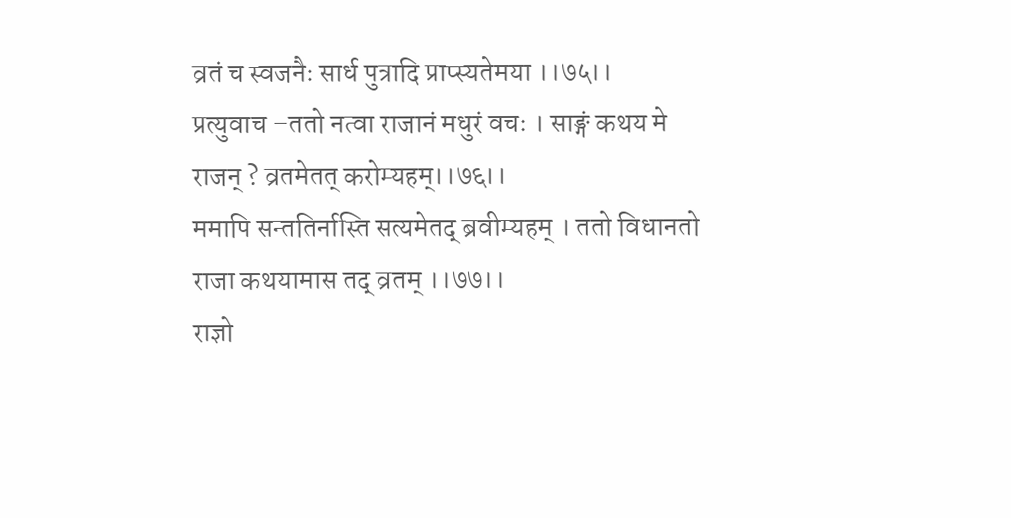व्रतं च स्वजनैः सार्ध पुत्रादि प्राप्स्यतेमया ।।७५।।
प्रत्युवाच –ततो नत्वा राजानं मधुरं वचः । साङ्गं कथय मे राजन् ? व्रतमेतत् करोम्यहम्।।७६।।
ममापि सन्ततिर्नास्ति सत्यमेतद् ब्रवीम्यहम् । ततो विधानतो राजा कथयामास तद् व्रतम् ।।७७।।
राज्ञो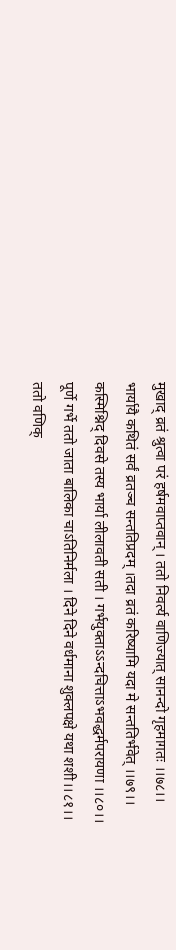मुखाद् व्रतं श्रुत्वा परं हर्षमवाप्तवान् । ततो निवर्त्य वाणिज्यात् सानन्दो गृहमागतः ।।७८।।
भार्यायै कथितं सर्वं व्रतञ्च सन्ततिप्रदम् ।तदा व्रतं करिष्यामि यदा मे सन्ततिर्भवेत् ।।७९।।
कस्मिश्निद् दिवसे तस्य भार्या लीलावती सती । गर्भयुक्ताऽऽन्दचित्ताऽभवद्धर्मपरायणा ।।८०।।
पूर्णे गर्भे ततो जाता बालिका चाऽतिनिर्मला । दिने दिने वर्धमाना शुक्लपक्षे यथा शशी।।८१।।
ततो वणिक्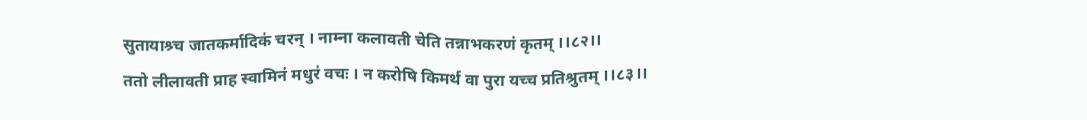सुतायाश्र्च जातकर्मादिकं चरन् । नाम्ना कलावती चेति तन्नाभकरणं कृतम् ।।८२।।
ततो लीलावती प्राह स्वामिनं मधुरं वचः । न करोषि किमर्थ वा पुरा यच्च प्रतिश्रुतम् ।।८३।।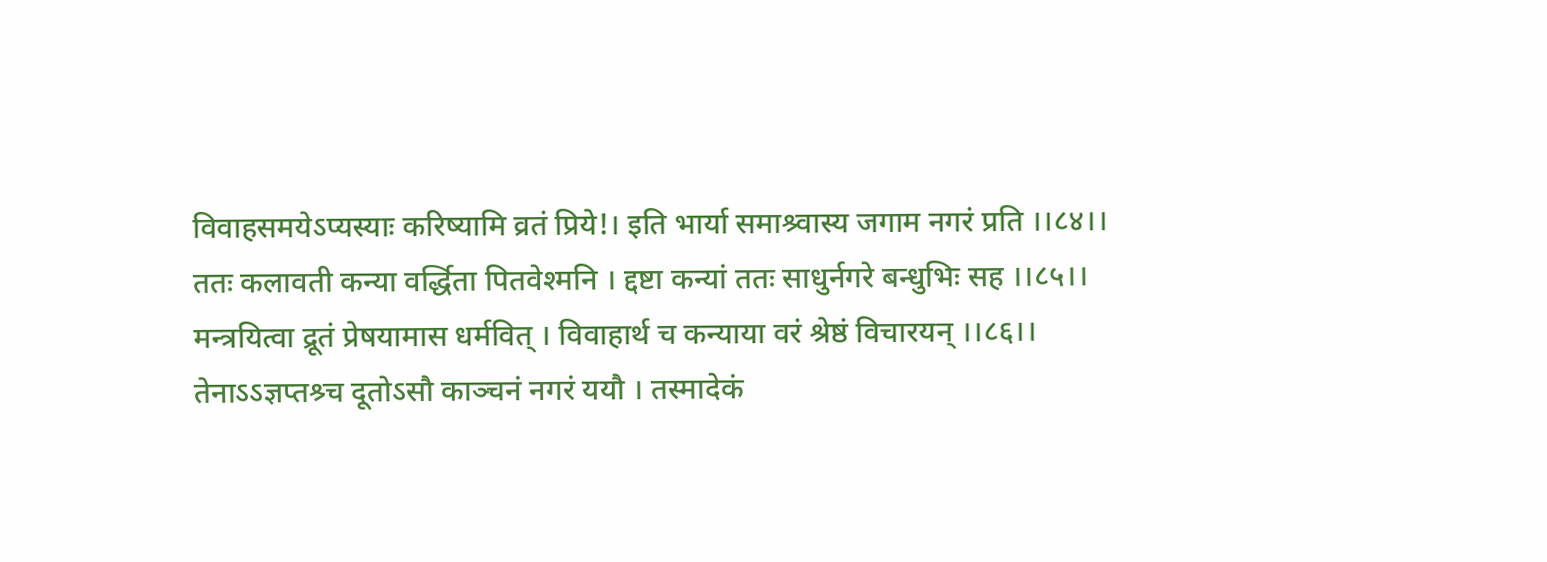विवाहसमयेऽप्यस्याः करिष्यामि व्रतं प्रिये!। इति भार्या समाश्र्वास्य जगाम नगरं प्रति ।।८४।।
ततः कलावती कन्या वर्द्धिता पितवेश्मनि । द्दष्टा कन्यां ततः साधुर्नगरे बन्धुभिः सह ।।८५।।
मन्त्रयित्वा द्रूतं प्रेषयामास धर्मवित् । विवाहार्थ च कन्याया वरं श्रेष्ठं विचारयन् ।।८६।।
तेनाऽऽज्ञप्तश्र्च दूतोऽसौ काञ्चनं नगरं ययौ । तस्मादेकं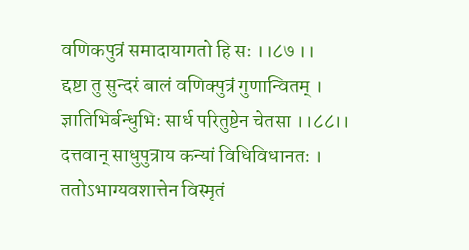वणिकपुत्रं समादायागतो हि सः ।।८७ ।।
द्दष्टा तु सुन्दरं बालं वणिक्पुत्रं गुणान्वितम् । ज्ञातिभिर्बन्धुभिः सार्ध परितुष्टेन चेतसा ।।८८।।
दत्तवान् साधुपुत्राय कन्यां विधिविधानतः । ततोऽभाग्यवशात्तेन विस्मृतं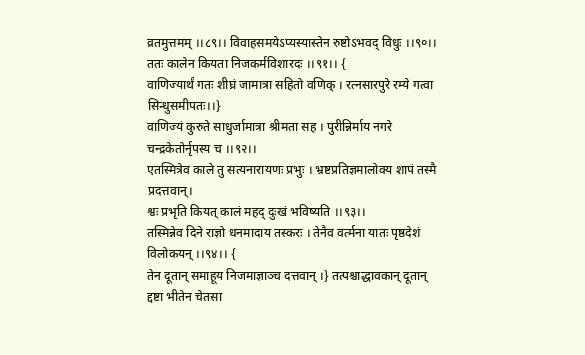व्रतमुत्तमम् ।।८९।। विवाहसमयेऽप्यस्यास्तेन रुष्टोऽभवद् विधुः ।।९०।।
ततः कालेन कियता निजकर्मविशारदः ।।९१।। {
वाणिज्यार्थं गतः शीघ्रं जामात्रा सहितो वणिक् । रत्नसारपुरे रम्ये गत्वा सिन्धुसमीपतः।।}
वाणिज्यं कुरुते साधुर्जामात्रा श्रीमता सह । पुरीन्निर्माय नगरे चन्द्रकेतोर्नृपस्य च ।।९२।।
एतस्मित्रेव काले तु सत्यनारायणः प्रभुः । भ्रष्टप्रतिज्ञमालोक्य शापं तस्मै प्रदत्तवान्।
श्वः प्रभृति कियत् कालं महद् दुःखं भविष्यति ।।९३।।
तस्मिन्नेव दिने राज्ञो धनमादाय तस्करः । तेनैव वर्त्मना यातः पृष्ठदेशं विलोकयन् ।।९४।। {
तेन दूतान् समाहूय निजमाज्ञाञ्च दत्तवान् ।} तत्पश्चाद्धावकान् दूतान् द्दष्टा भीतेन चेतसा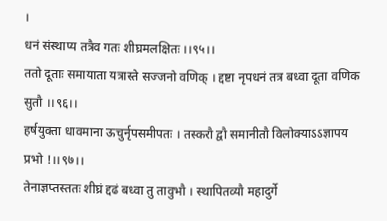।
धनं संस्थाप्य तत्रैव गतः शीघ्रमलक्षितः ।।९५।।
ततो दूताः समायाता यत्रास्ते सज्जनो वणिक् । द्दष्टा नृपधनं तत्र बध्वा दूता वणिक सुतौ ।।९६।।
हर्षयुक्ता धावमाना ऊचुर्नृपसमीपतः । तस्करौ द्वौ समानीतौ विलोक्याऽऽज्ञापय प्रभो !।।९७।।
तेनाज्ञप्तस्ततः शीघ्रं द्दढं बध्वा तु तावुभौ । स्थापितव्यौ महादुर्गे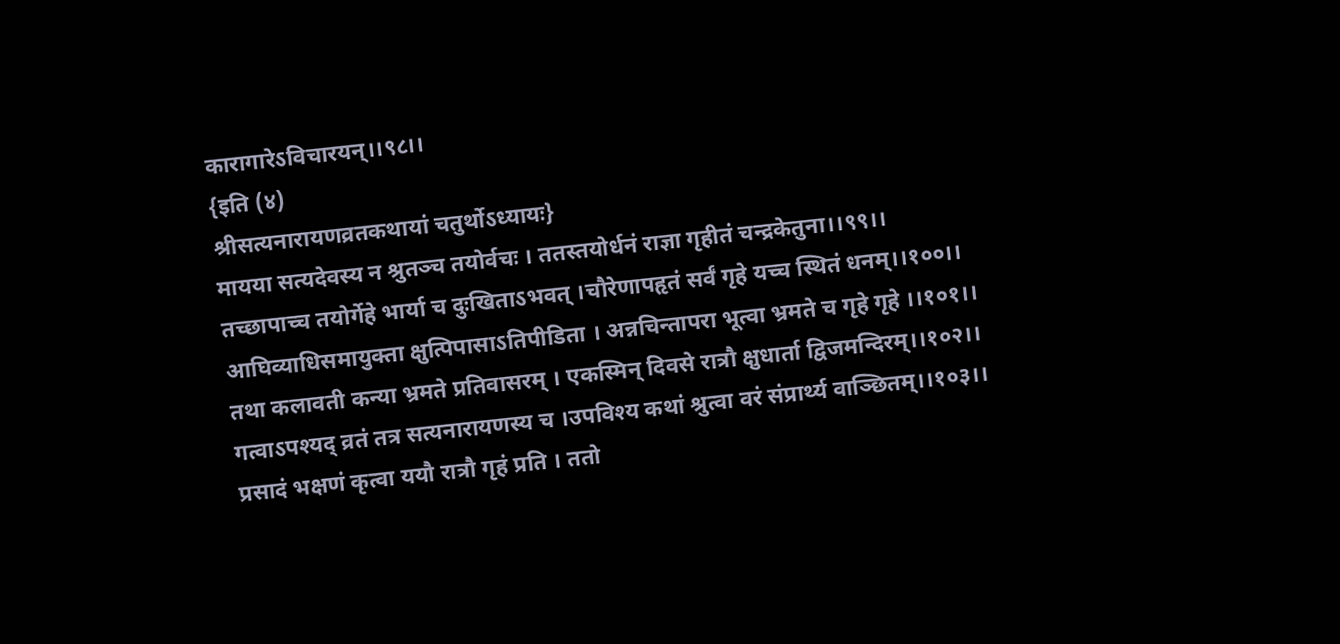कारागारेऽविचारयन्।।९८।।
{इति (४)
श्रीसत्यनारायणव्रतकथायां चतुर्थोऽध्यायः}
मायया सत्यदेवस्य न श्रुतञ्च तयोर्वचः । ततस्तयोर्धनं राज्ञा गृहीतं चन्द्रकेतुना।।९९।।
तच्छापाच्च तयोर्गेहे भार्या च दुःखिताऽभवत् ।चौरेणापहृतं सर्वं गृहे यच्च स्थितं धनम्।।१००।।
आघिव्याधिसमायुक्ता क्षुत्पिपासाऽतिपीडिता । अन्नचिन्तापरा भूत्वा भ्रमते च गृहे गृहे ।।१०१।।
तथा कलावती कन्या भ्रमते प्रतिवासरम् । एकस्मिन् दिवसे रात्रौ क्षुधार्ता द्विजमन्दिरम्।।१०२।।
गत्वाऽपश्यद् व्रतं तत्र सत्यनारायणस्य च ।उपविश्य कथां श्रुत्वा वरं संप्रार्थ्य वाञ्छितम्।।१०३।।
प्रसादं भक्षणं कृत्वा ययौ रात्रौ गृहं प्रति । ततो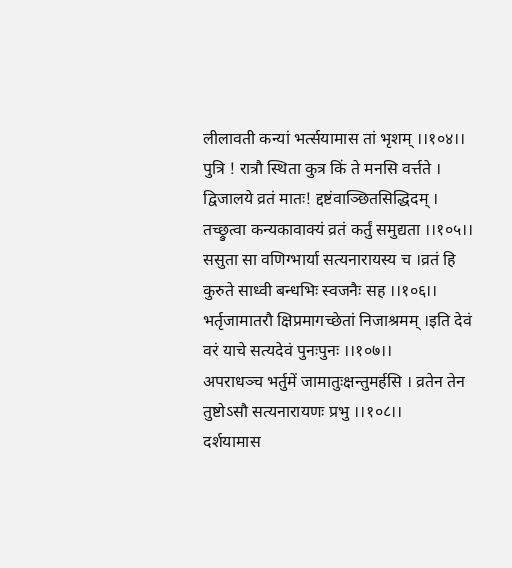लीलावती कन्यां भर्त्सयामास तां भृशम् ।।१०४।।
पुत्रि ! रात्रौ स्थिता कुत्र किं ते मनसि वर्त्तते । द्विजालये व्रतं मातः! द्दष्टंवाञ्छितसिद्धिदम् ।
तच्छ्रुत्वा कन्यकावाक्यं व्रतं कर्तुं समुद्यता ।।१०५।।
ससुता सा वणिग्भार्या सत्यनारायस्य च ।व्रतं हि कुरुते साध्वी बन्धभिः स्वजनैः सह ।।१०६।।
भर्तृजामातरौ क्षिप्रमागच्छेतां निजाश्रमम् ।इति देवं वरं याचे सत्यदेवं पुनःपुनः ।।१०७।।
अपराधञ्च भर्तुमें जामातुःक्षन्तुमर्हसि । व्रतेन तेन तुष्टोऽसौ सत्यनारायणः प्रभु ।।१०८।।
दर्शयामास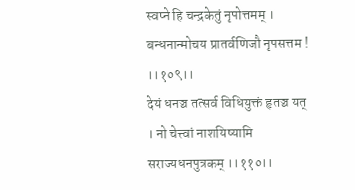स्वप्ने हि चन्द्रकेतुं नृपोत्तमम् । बन्धनान्मोचय प्रातर्वणिजौ नृपसत्तम ! ।।१०९।।
देयं धनञ्च तत्सर्व विधियुक्तं हृतञ्च यत् । नो चेत्त्वां नाशयिष्यामि सराज्यधनपुत्रकम् ।।११०।।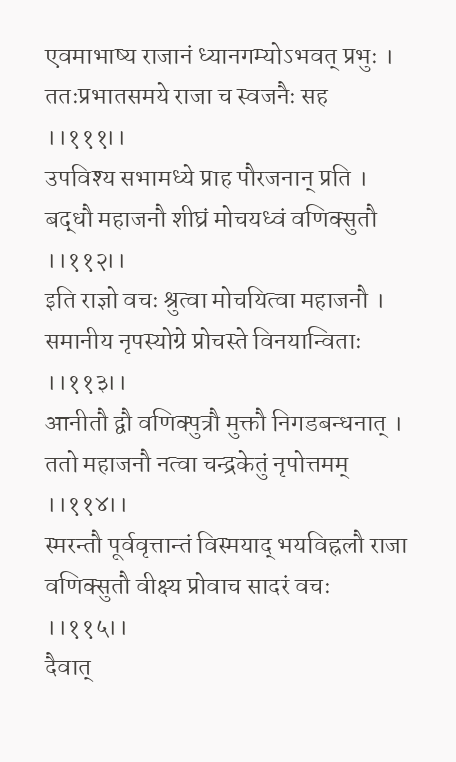एवमाभाष्य राजानं ध्यानगम्योऽभवत् प्रभुः । ततःप्रभातसमये राजा च स्वजनैः सह ।।१११।।
उपविश्य सभामध्ये प्राह पौरजनान् प्रति । बद्धौ महाजनौ शीघ्रं मोचयध्वं वणिक्सुतौ ।।११२।।
इति राज्ञो वचः श्रुत्वा मोचयित्वा महाजनौ । समानीय नृपस्योग्रे प्रोचस्ते विनयान्विताः ।।११३।।
आनीतौ द्वौ वणिक्पुत्रौ मुक्तौ निगडबन्धनात् । ततो महाजनौ नत्वा चन्द्रकेतुं नृपोत्तमम् ।।११४।।
स्मरन्तौ पूर्ववृत्तान्तं विस्मयाद् भयविह्रलौ राजा वणिक्सुतौ वीक्ष्य प्रोवाच सादरं वचः ।।११५।।
दैवात्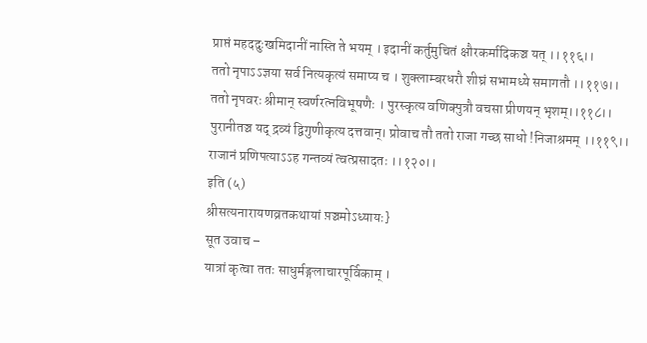प्राप्तं महददुःखमिदानीं नास्ति ते भयम् । इदानीं कर्तुमुचितं क्षौरकर्मादिकञ्च यत् ।।११६।।
ततो नृपाऽऽज्ञया सर्व नित्यकृत्यं समाप्य च । शुक्लाम्बरधरौ शीघ्रं सभामध्ये समागतौ ।।११७।।
ततो नृपवरः श्रीमान् स्वर्णरत्नविभूषणैः । पुरस्कृत्य वणिक्पुत्रौ वचसा प्रीणयन् भृशम्।।११८।।
पुरानीतञ्च यद् द्रव्यं द्विगुणीकृत्य दत्तवान्। प्रोवाच तौ ततो राजा गच्छ साधो !निजाश्रमम् ।।११९।।
राजानं प्रणिपत्याऽऽह गन्तव्यं त्वत्प्रसादतः ।।१२०।।
इति (५)
श्रीसत्यनारायणव्रतकथायां प़ञ्चमोऽध्यायः}
सूत उवाच –
यात्रां कृत्वा ततः साधुर्मङ्गलाचारपूर्विकाम् ।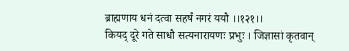ब्राह्मणाय धनं दत्वा सहर्षं नगरं ययौ ।।१२१।।
कियद् दूरे गते साधौ सत्यनारायणः प्रभुः । जिज्ञासां कृतवान्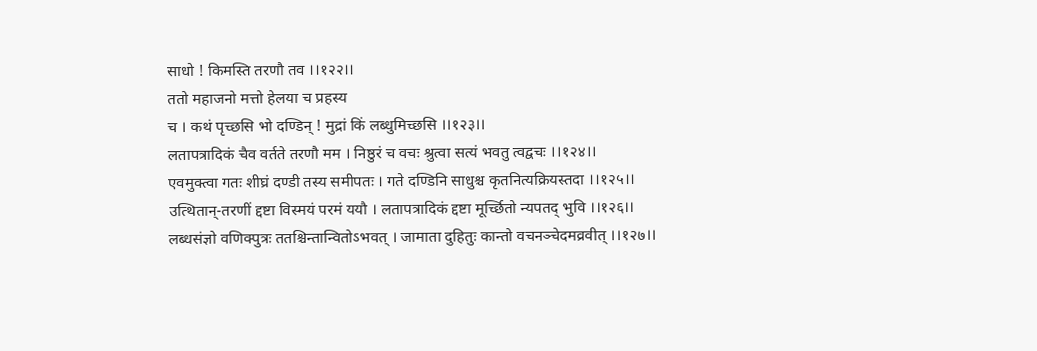साधो ! किमस्ति तरणौ तव ।।१२२।।
ततो महाजनो मत्तो हेलया च प्रहस्य
च । कथं पृच्छसि भो दण्डिन् ! मुद्रां किं लब्धुमिच्छसि ।।१२३।।
लतापत्रादिकं चैव वर्तते तरणौ मम । निष्ठुरं च वचः श्रुत्वा सत्यं भवतु त्वद्वचः ।।१२४।।
एवमुक्त्वा गतः शीघ्रं दण्डी तस्य समीपतः । गते दण्डिनि साधुश्च कृतनित्यक्रियस्तदा ।।१२५।।
उत्थितान्-तरणीं द्दष्टा विस्मयं परमं ययौ । लतापत्रादिकं द्दष्टा मूर्च्छितो न्यपतद् भुवि ।।१२६।।
लब्धसंज्ञो वणिक्पुत्रः ततश्चिन्तान्वितोऽभवत् । जामाता दुहितुः कान्तो वचनञ्चेदमव्रवीत् ।।१२७।।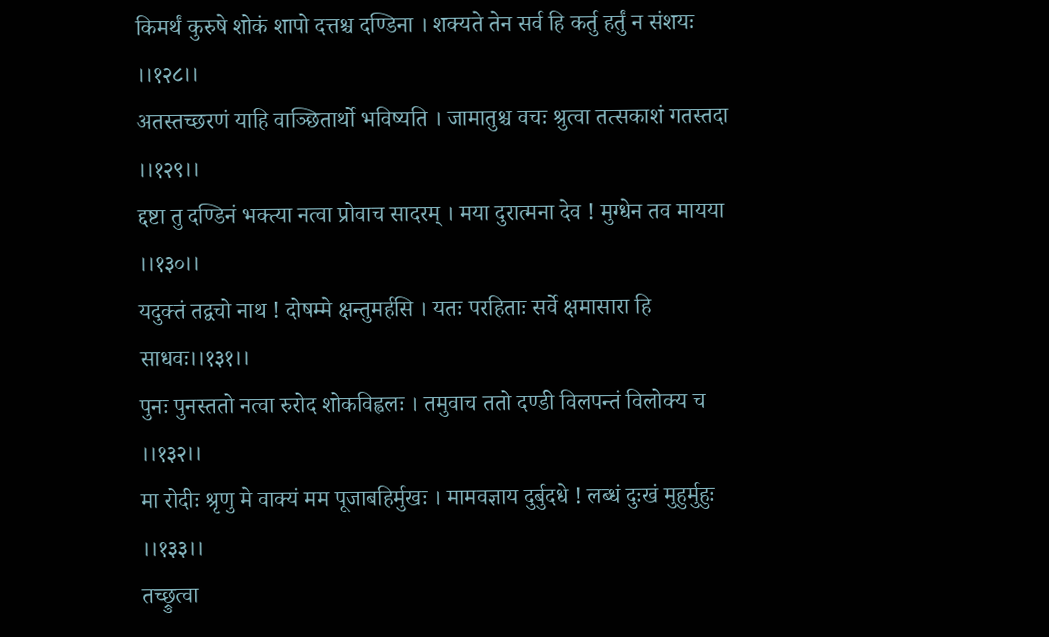किमर्थं कुरुषे शोकं शापो दत्तश्च दण्डिना । शक्यते तेन सर्व हि कर्तु हर्तुं न संशयः ।।१२८।।
अतस्तच्छरणं याहि वाञ्छितार्थो भविष्यति । जामातुश्च वचः श्रुत्वा तत्सकाशं गतस्तदा ।।१२९।।
द्दष्टा तु दण्डिनं भक्त्या नत्वा प्रोवाच सादरम् । मया दुरात्मना देव ! मुग्धेन तव मायया ।।१३०।।
यदुक्तं तद्वचो नाथ ! दोषम्मे क्षन्तुमर्हसि । यतः परहिताः सर्वे क्षमासारा हि साधवः।।१३१।।
पुनः पुनस्ततो नत्वा रुरोद शोकविह्वलः । तमुवाच ततो दण्डी विलपन्तं विलोक्य च ।।१३२।।
मा रोदीः श्रृणु मे वाक्यं मम पूजाबहिर्मुखः । मामवज्ञाय दुर्बुदधे ! लब्धं दुःखं मुहुर्मुहुः ।।१३३।।
तच्छ्रुत्वा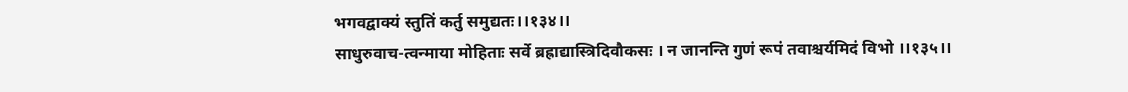भगवद्वाक्यं स्तुतिं कर्तु समुद्यतः।।१३४।।
साधुरुवाच-त्वन्माया मोहिताः सर्वे ब्रह्राद्यास्त्रिदिवौकसः । न जानन्ति गुणं रूपं तवाश्चर्यमिदं विभो ।।१३५।।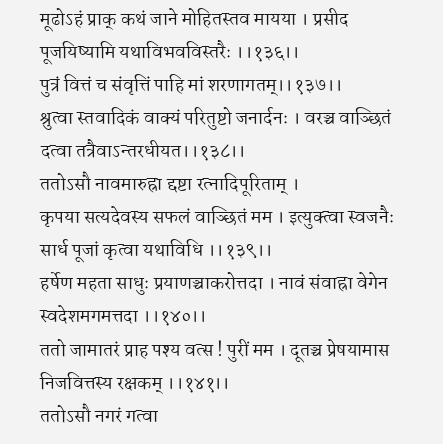मूढोऽहं प्राक् कथं जाने मोहितस्तव मायया । प्रसीद पूजयिष्यामि यथाविभवविस्तरैः ।।१३६।।
पुत्रं वित्तं च संवृत्तिं पाहि मां शरणागतम्।।१३७।।
श्रुत्वा स्तवादिकं वाक्यं परितुष्टो जनार्दनः । वरञ्च वाञ्छितं दत्वा तत्रैवाऽन्तरधीयत।।१३८।।
ततोऽसौ नावमारुह्रा द्दष्टा रत्नादिपूरिताम् ।
कृपया सत्यदेवस्य सफलं वाञ्छितं मम । इत्युक्त्वा स्वजनैः सार्ध पूजां कृत्वा यथाविधि ।।१३९।।
हर्षेण महता साधुः प्रयाणञ्चाकरोत्तदा । नावं संवाह्रा वेगेन स्वदेशमगमत्तदा ।।१४०।।
ततो जामातरं प्राह पश्य वत्स ! पुरीं मम । दूतञ्च प्रेषयामास निजवित्तस्य रक्षकम् ।।१४१।।
ततोऽसौ नगरं गत्वा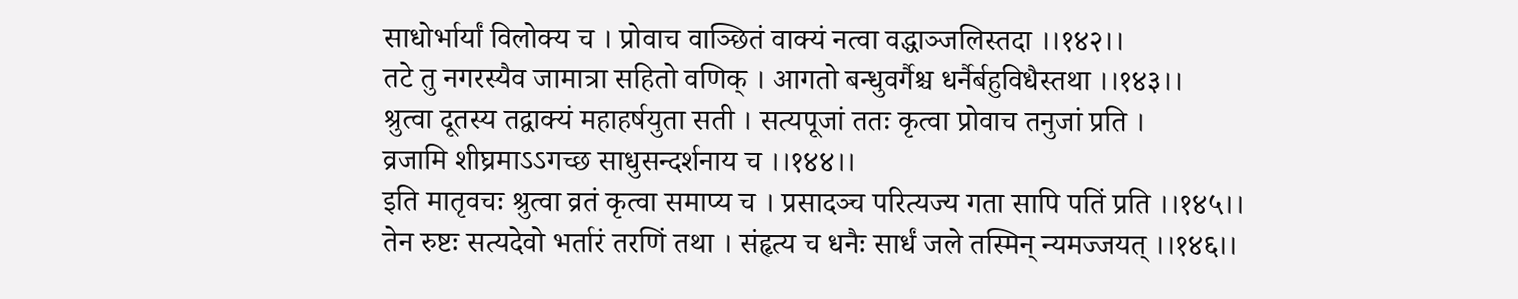साधोर्भार्यां विलोक्य च । प्रोवाच वाञ्छितं वाक्यं नत्वा वद्धाञ्जलिस्तदा ।।१४२।।
तटे तु नगरस्यैव जामात्रा सहितो वणिक् । आगतो बन्धुवर्गैश्च धर्नैर्बहुविधैस्तथा ।।१४३।।
श्रुत्वा दूतस्य तद्वाक्यं महाहर्षयुता सती । सत्यपूजां ततः कृत्वा प्रोवाच तनुजां प्रति ।
व्रजामि शीघ्रमाऽऽगच्छ साधुसन्दर्शनाय च ।।१४४।।
इति मातृवचः श्रुत्वा व्रतं कृत्वा समाप्य च । प्रसादञ्च परित्यज्य गता सापि पतिं प्रति ।।१४५।।
तेन रुष्टः सत्यदेवो भर्तारं तरणिं तथा । संहृत्य च धनैः सार्धं जले तस्मिन् न्यमज्जयत् ।।१४६।।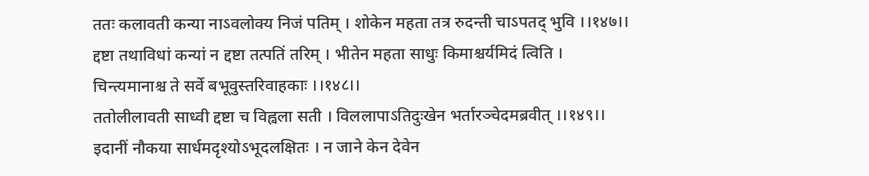ततः कलावती कन्या नाऽवलोक्य निजं पतिम् । शोकेन महता तत्र रुदन्ती चाऽपतद् भुवि ।।१४७।।
द्दष्टा तथाविधां कन्यां न द्दष्टा तत्पतिं तरिम् । भीतेन महता साधुः किमाश्चर्यमिदं त्विति ।
चिन्त्यमानाश्च ते सर्वे बभूवुस्तरिवाहकाः ।।१४८।।
ततोलीलावती साध्वी द्दष्टा च विह्वला सती । विललापाऽतिदुःखेन भर्तारञ्चेदमब्रवीत् ।।१४९।।
इदानीं नौकया सार्धमदृश्योऽभूदलक्षितः । न जाने केन देवेन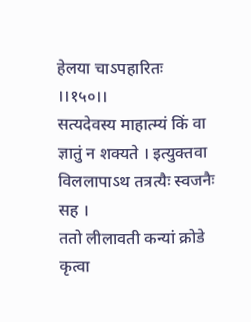हेलया चाऽपहारितः ।।१५०।।
सत्यदेवस्य माहात्म्यं किं वा ज्ञातुं न शक्यते । इत्युक्तवा विललापाऽथ तत्रत्यैः स्वजनैः सह ।
ततो लीलावती कन्यां क्रोडे कृत्वा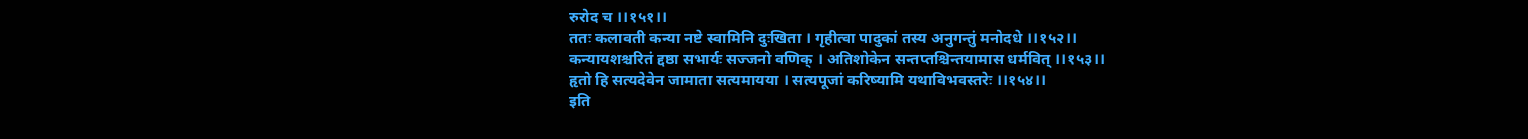रुरोद च ।।१५१।।
ततः कलावती कन्या नष्टे स्वामिनि दुःखिता । गृहीत्वा पादुकां तस्य अनुगन्तुं मनोदधे ।।१५२।।
कन्यायशश्चरितं द्दष्ठा सभार्यः सज्जनो वणिक् । अतिशोकेन सन्तप्तश्चिन्तयामास धर्मवित् ।।१५३।।
हृतो हि सत्यदेवेन जामाता सत्यमायया । सत्यपूजां करिष्यामि यथाविभवस्तरेः ।।१५४।।
इति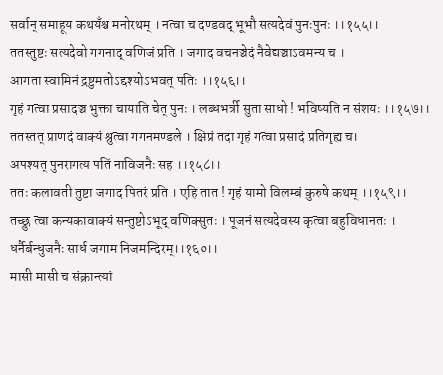सर्वान् समाहूय कथयँश्च मनोरथम् । नत्वा च दण्डवद् भूभौ सत्यदेवं पुनःपुनः ।।१५५।।
ततस्तुष्टः सत्यदेवो गगनाद् वणिजं प्रति । जगाद वचनञ्चेदं नैवेद्यञ्चाऽवमन्य च ।
आगता स्वामिनं द्रष्टुमतोऽद्दश्योऽभवत् पतिः ।।१५६।।
गृहं गत्वा प्रसादञ्च भुक्ता चायाति चेत् पुनः । लब्धभर्त्री सुता साधो ! भविष्यति न संशयः ।।१५७।।
ततस्तत् प्राणदं वाक्यं श्रुत्वा गगनमण्डले । क्षिप्रं तदा गृहं गत्वा प्रसादं प्रतिगृह्य च।
अपश्यत् पुनरागत्य पतिं नाविजनैः सह ।।१५८।।
ततः कलावती तुष्टा जगाद पितरं प्रति । एहि तात ! गृहं यामो विलम्बं कुरुषे कथम् ।।१५९।।
तच्छ्रु त्वा कन्यकावाक्यं सन्तुष्टोऽभूद् वणिक्सुतः । पूजनं सत्यदेवस्य कृत्वा बहुविधानतः ।
धर्नैर्बन्धुजनैः सार्ध जगाम निजमन्दिरम्।।१६०।।
मासी मासी च संक्रान्त्यां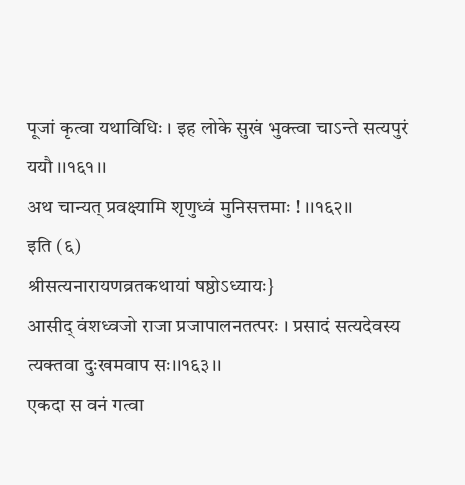पूजां कृत्वा यथाविधिः । इह लोके सुखं भुक्त्वा चाऽन्ते सत्यपुरं ययौ ।।१६१।।
अथ चान्यत् प्रवक्ष्यामि शृणुध्वं मुनिसत्तमाः ! ।।१६२।।
इति (६)
श्रीसत्यनारायणव्रतकथायां षष्ठोऽध्यायः}
आसीद् वंशध्वजो राजा प्रजापालनतत्परः । प्रसादं सत्यदेवस्य त्यक्तवा दुःखमवाप सः।।१६३।।
एकदा स वनं गत्वा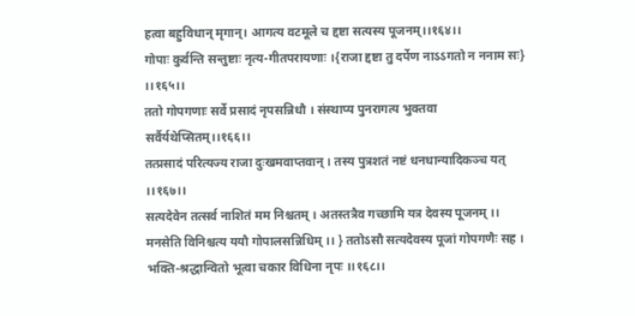हत्वा बहुविधान् मृगान्। आगत्य वटमूले च द्दष्टा सत्यस्य पूजनम्।।१६४।।
गोपाः कुर्वन्ति सन्तुष्टाः नृत्य-गीतपरायणाः ।{राजा द्दष्टा तु दर्पेण नाऽऽगतो न ननाम सः} ।।१६५।।
ततो गोपगणाः सर्वे प्रसादं नृपसन्निधौ । संस्थाप्य पुनरागत्य भुक्तवा सर्वैर्यथेप्सितम्।।१६६।।
तत्प्रसादं परित्यज्य राजा दुःखमवाप्तवान् । तस्य पुत्रशतं नष्टं धनधान्यादिकञ्च यत् ।।१६७।।
सत्यदेवेन तत्सर्व नाशितं मम निश्चतम् । अतस्तत्रैव गच्छामि यत्र देवस्य पूजनम् ।।
मनसेति विनिश्चत्य ययौ गोपालसन्निधिम् ।। } ततोऽसौ सत्यदेवस्य पूजां गोपगणैः सह ।
भक्ति-श्रद्धान्वितो भूत्वा चकार विधिना नृपः ।।१६८।।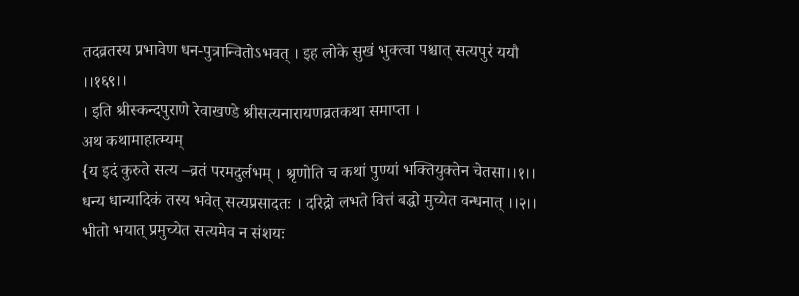तदव्रतस्य प्रभावेण धन-पुत्रान्वितोऽभवत् । इह लोके सुखं भुक्त्वा पश्चात् सत्यपुरं ययौ ।।१६९।।
। इति श्रीस्कन्दपुराणे रेवाखण्डे श्रीसत्यनारायणव्रतकथा समाप्ता ।
अथ कथामाहात्म्यम्
{य इदं कुरुते सत्य –व्रतं परमदुर्लभम् । श्रृणोति च कथां पुण्यां भक्तियुक्तेन चेतसा।।१।।
धन्य धान्यादिकं तस्य भवेत् सत्यप्रसादतः । दरिद्रो लभते वित्तं बद्धो मुच्येत वन्धनात् ।।२।।
भीतो भयात् प्रमुच्येत सत्यमेव न संशयः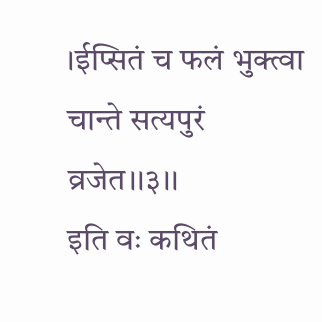।ईप्सितं च फलं भुक्त्वा चान्ते सत्यपुरं व्रजेत।।३।।
इति वः कथितं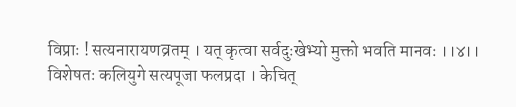विप्राः ! सत्यनारायणव्रतम् । यत् कृत्वा सर्वदुःखेभ्यो मुक्तो भवति मानवः ।।४।।
विशेषतः कलियुगे सत्यपूजा फलप्रदा । केचित्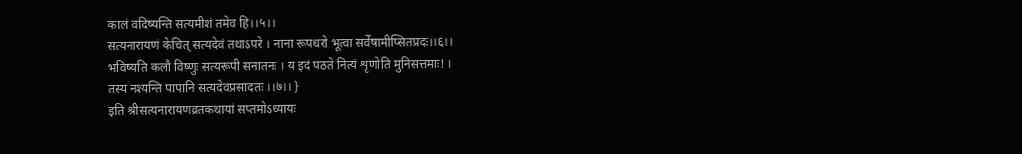कालं वदिष्यन्ति सत्यमीशं तमेव हि।।५।।
सत्यनारायणं केचित् सत्यदेवं तथाऽपरे । नाना रूपधरो भूत्वा सर्वेषामीप्सितप्रदः।।६।।
भविष्यति कलौ विष्णुः सत्यरूपी सनातनः । य इदं पठते नित्यं शृणोति मुनिसत्तमाः! ।
तस्य नश्यन्ति पापानि सत्यदेवप्रसादतः ।।७।। }
इति श्रीसत्यनारायणव्रतकथायां सप्तमोऽध्यायः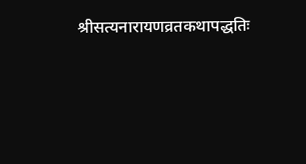श्रीसत्यनारायणव्रतकथापद्धतिः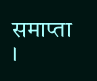समाप्ता ।